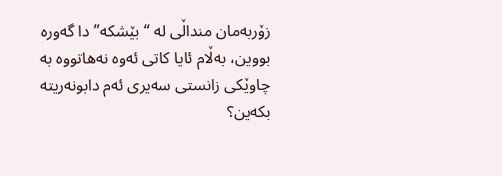زۆربەمان منداڵی لە “بێشکە”دا گەورە بووین، بەڵام ئایا کاتی ئەوە نەهاتووە بە چاوێکی زانستی سەیری ئەم دابونەریتە بکەین؟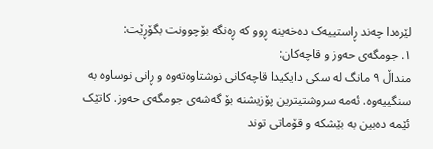لێرەدا چەند ڕاستییەک دەخەینە ڕوو کە ڕەنگە بۆچوونت بگۆڕێت:
١. جومگەی حەوز و قاچەکان:
منداڵ ٩ مانگ لە سکی دایکیدا قاچەکانی نوشتاوەتەوە و ڕانی نوساوە بە سنگییەوە. ئەمە سروشتیترین پۆزیشنە بۆ گەشەی جومگەی حەوز. کاتێک ئێمە دەبین بە بێشکە و قۆماتی توند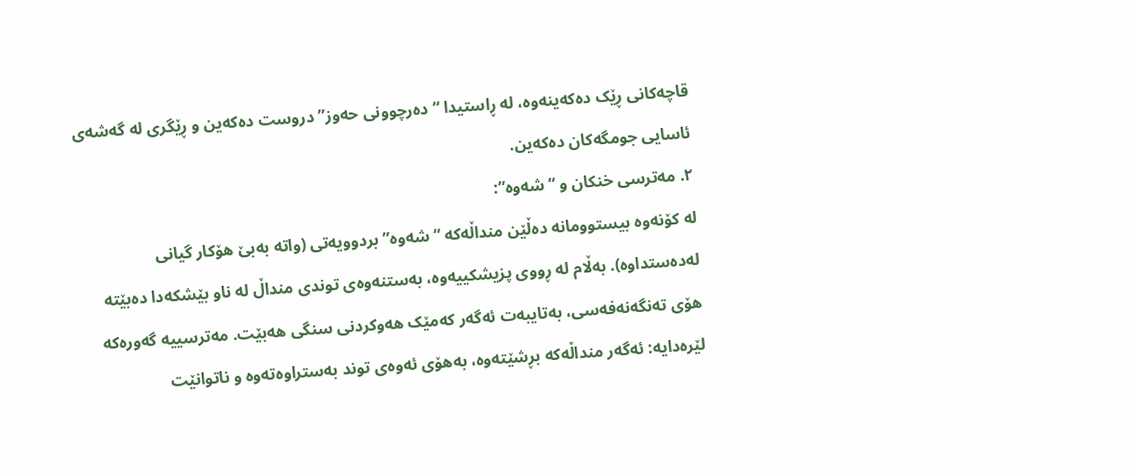قاچەکانی ڕێک دەکەینەوە، لە ڕاستیدا “دەرچوونی حەوز” دروست دەکەین و ڕێگری لە گەشەی ئاسایی جومگەکان دەکەین.
٢. مەترسی خنکان و “شەوە”:
لە کۆنەوە بیستوومانە دەڵێن منداڵەکە “شەوە” بردوویەتی (واتە بەبێ هۆکار گیانی لەدەستداوە). بەڵام لە ڕووی پزیشکییەوە، بەستنەوەی توندی منداڵ لە ناو بێشکەدا دەبێتە هۆی تەنگەنەفەسی، بەتایبەت ئەگەر کەمێک هەوکردنی سنگی هەبێت. مەترسییە گەورەکە لێرەدایە: ئەگەر منداڵەکە بڕشێتەوە، بەهۆی ئەوەی توند بەستراوەتەوە و ناتوانێت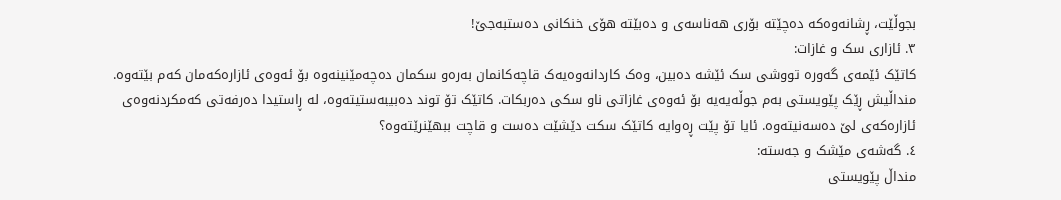بجوڵێت، ڕشانەوەکە دەچێتە بۆری هەناسەی و دەبێتە هۆی خنکانی دەستبەجێ!
٣. ئازاری سک و غازات:
کاتێک ئێمەی گەورە تووشی سک ئێشە دەبین، وەک کاردانەوەیەک قاچەکانمان بەرەو سکمان دەچەمێنینەوە بۆ ئەوەی ئازارەکەمان کەم بێتەوە. منداڵیش ڕێک پێویستی بەم جوڵەیەیە بۆ ئەوەی غازاتی ناو سکی دەربکات. کاتێک تۆ توند دەبیبەستیتەوە، لە ڕاستیدا دەرفەتی کەمکردنەوەی ئازارەکەی لێ دەسەنیتەوە. ئایا تۆ پێت ڕەوایە کاتێک سکت دێشێت دەست و قاچت ببهێنرێتەوە؟
٤. گەشەی مێشک و جەستە:
منداڵ پێویستی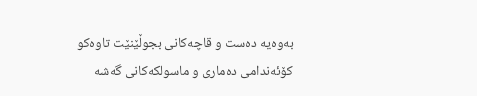بەوەیە دەست و قاچەکانی بجوڵێنێت تاوەکو کۆئەندامی دەماری و ماسولکەکانی گەشە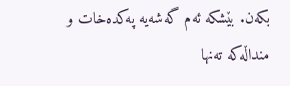بکەن. بێشکە ئەم گەشەیە پەکدەخات و منداڵەکە تەنها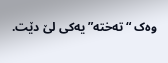وەک “تەختە”یەکی لێ دێت.